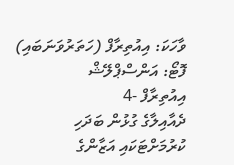ވާހަކަ: އިއުތިރާފް (ހަތަރުވަނަބައި)
ފޮޓޯ: އަންސްޕްލޭޝް
އިއުތިރާފް -4
ދެއާއިލާގެ ގުޅުން ބަދަހި ކުރުމަށްޓަކައި އަޒާންގެ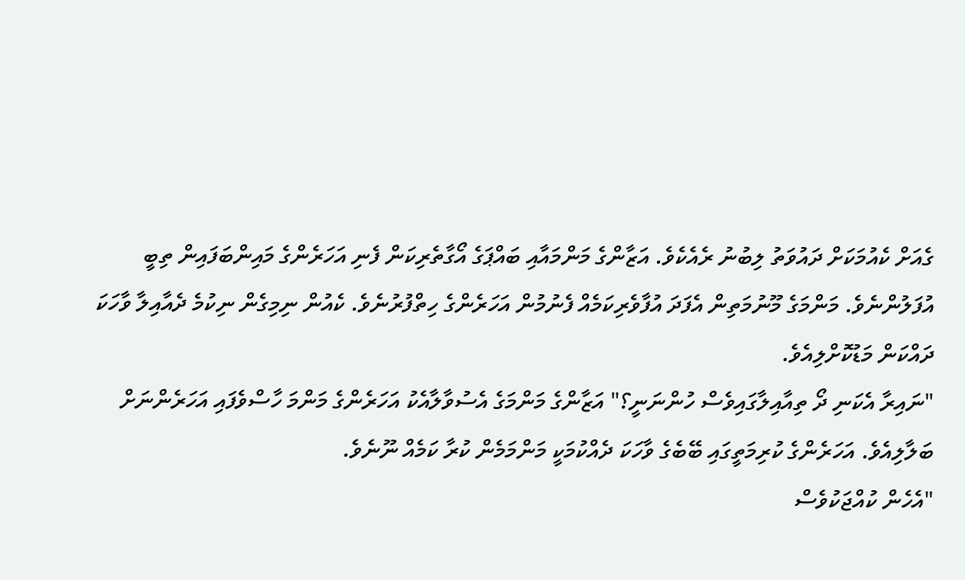ގެއަށް ކެއުމަކަށް ދައުވަތު ލިބުނު ރެއެކެވެ. އަޒާންގެ މަންމައާއި ބައްޕަގެ އޯގާތެރިކަން ފެނި އަހަރެންގެ މައިންބަފައިން ތިބީ އުފަލުންނެވެ. މަންމަގެ މޫނުމަތިން އެފަދަ އުފާވެރިކަމެއް ފެނުމުން އަހަރެންގެ ހިތްފުރުނެވެ. ކެއުން ނިމިގެން ނިކުމެ ދެއާއިލާ ވާހަކަ ދައްކަން މަޑުކޮށްލިއެވެ.
"ނައިރާ އެކަނި ދޯ ތިއާއިލާގައިވެސް ހުންނަނީ؟" އަޒާންގެ މަންމަގެ އެސުވާލާއެކު އަހަރެންގެ މަންމަ ހާސްވެފައި އަހަރެންނަށް ބަލާލިއެވެ. އަހަރެންގެ ކުރިމަތީގައި ބޭބެގެ ވާހަކަ ދެއްކުމަކީ މަންމަމެން ކުރާ ކަމެއް ނޫނެވެ.
"އެހެން ކުއްޖަކުވެސް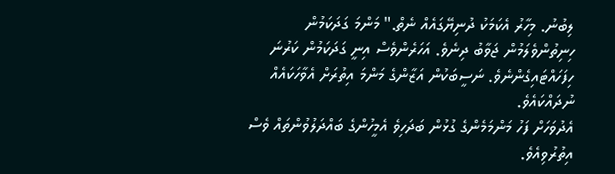ލިބުނު. މިހާރު އެކަމަކު ދުނިޔޭގައެއް ނެތް." މަންމަ ގަދަކަމުން ހިނިތުންވެލަމުން ޖަވާބު ދިނެވެ. އަހަރެންވެސް އިނީ ގަދަކަމުން ކަރުނަ ހިފަހައްޓައިގެންނެވެ. ނަސީބަކުން އަޒާންގެ މަންމަ އިތުރަށް އެވާހަކައެއް ނުދައްކައެވެ.
އެދުވަހަށް ފަހު މަންމަމެންގެ ގުޅުން ބަދަހިވެ އެމީހުންގެ ބައްދަލުވުންތައް ވެސް އިތުރުވިއެވެ.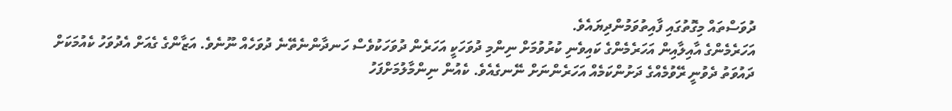ދުވަސްތައް މިގޮތުގައި ފާއިތުވަމުންދިޔައެވެ.
އަހަރެމެންގެ އާއިލާއިން އަހަރެމެންގެ ކައިވެނި ކުރުވުމަށް ނިންމި ދުވަހަކީ އަހަރެން ދުވަހަކުވެސް ހަނދާންނެތޭނެ ދުވަހެއް ނޫނެވެ. އަޒާންގެ ގެއަށް އެދުވަހު ކެއުމަކަށް ދައުވަތު ދެވުނީ ރޭވުމެއްގެ ދަށުންކަމެއް އަހަރެންނަށް ނޭނގެއެވެ. ކެއުން ނިންމާލުމަށްފަހު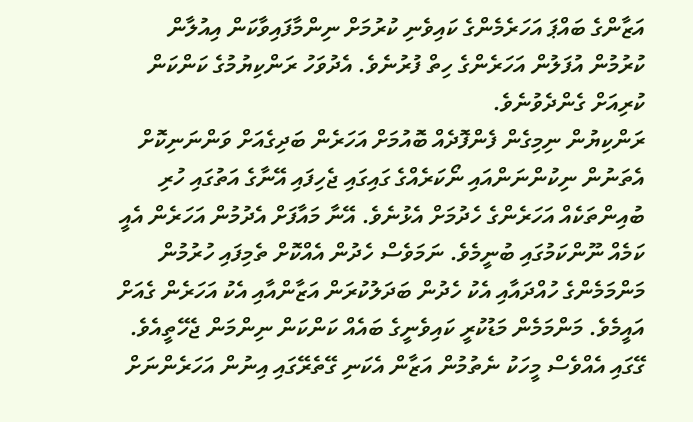އަޒާންގެ ބައްޕަ އަހަރެމެންގެ ކައިވެނި ކުރުމަށް ނިންމާފައިވާކަން އިއުލާން ކުރުމުން އުފަލުން އަހަރެންގެ ހިތް ފުރުނެވެ. އެދުވަހު ރަންކިޔުމުގެ ކަންކަން ކުރިއަށް ގެންދެވުނެވެ.
ރަންކިޔުން ނިމިގެން ފެންފޮދެއް ބޮއުމަށް އަހަރެން ބަދިގެއަށް ވަންނަނިކޮށް އެތަނުން ނިކުންނަންއައި ނޯކަރެއްގެ ގައިގައި ޖެހިފައި އޭނާގެ އަތުގައި ހުރި ބުއިންތަކެއް އަހަރެންގެ ހެދުމަށް އެޅުނެވެ. އޭނާ މައާފަށް އެދުމުން އަހަރެން އެއީ ކަމެއް ނޫންކަމުގައި ބުނީމެވެ. ނަމަވެސް ހެދުން އެއްކޮށް ތެމިފައި ހުރުމުން މަންމަމެންގެ ހުއްދައާއި އެކު ހެދުން ބަދަލުކުރަން އަޒާންއާއި އެކު އަހަރެން ގެއަށް އައީމެވެ. މަންމަމެން މަޑުކުރީ ކައިވެނީގެ ބައެއް ކަންކަން ނިންމަން ޖެހޭތީއެވެ.
ގޭގައި އެއްވެސް މީހަކު ނެތުމުން އަޒާން އެކަނި ގޭތެރޭގައި އިނުން އަހަރެންނަށް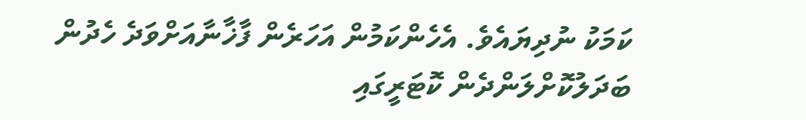ކަމަކު ނުދިޔައެވެ. އެހެންކަމުން އަހަރެން ފާޚާނާއަށްވަދެ ހެދުން ބަދަލުކޮށްލަންދެން ކޮޓަރީގައި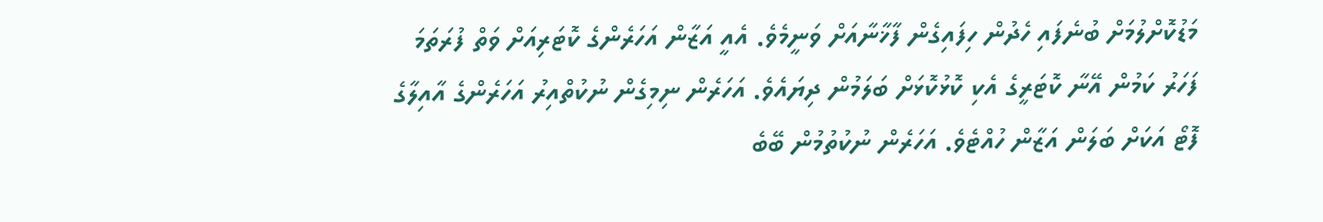މަޑުކޮށްލުމަށް ބުނެފައި ހެދުން ހިފައިގެން ފާޚާނާއަށް ވަނީމެވެ. އެއީ އަޒާން އަހަރެންގެ ކޮޓަރިއަށް ވަތް ފުރަތަމަ ފަހަރު ކަމުން އޭނާ ކޮޓަރީގެ އެކި ކޮޅުކޮޅަށް ބަލަމުން ދިޔައެވެ. އަހަރެން ނިމިގެން ނުކުތްއިރު އަހަރެންގެ އާއިލާގެ ފޮޓޯ އަކަށް ބަލަން އަޒާން ހުއްޓެވެ. އަހަރެން ނުކުތުމުން ބޭބެ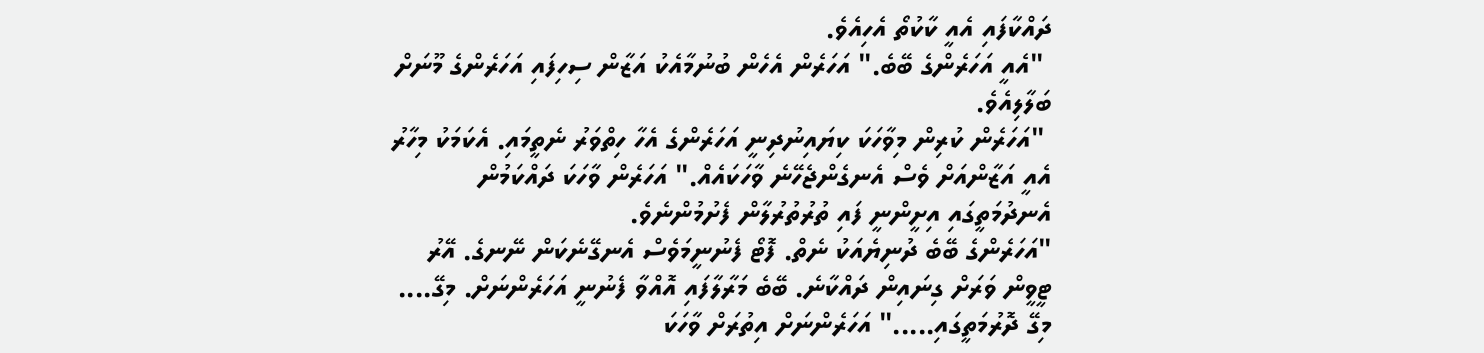ދައްކާފައި އެއީ ކާކުތޯ އެހިއެވެ.
 "އެއީ އަހަރެންގެ ބޭބެ." އަހަރެން އެހެން ބުނުމާއެކު އަޒާން ސިހިފައި އަހަރެންގެ މޫނަށް ބަލާލިއެވެ.
 "އަހަރެން ކުރިން މިވާހަކަ ކިޔައިނުދިނީ އަހަރެންގެ އެހާ ހިތްވަރު ނެތީމައި. އެކަމަކު މިހާރު އެއީ އަޒާންއަށް ވެސް އެނގެންޖެހޭނެ ވާހަކައެއް." އަހަރެން ވާހަކަ ދައްކަމުން އެނދުމަތީގައި އިށީންނީ ފައި ތުރުތުރުލާން ފެށުމުންނެވެ.
"އަހަރެންގެ ބޭބެ ދުނިޔެއަކު ނެތް. ފޮޓޯ ފެނުނީމަވެސް އެނގޭނެކަން ނޭނގެ. އޭރު ޓީވީން ވަރަށް ގިނައިން ދައްކާނެ. ބޭބެ މަރާލާފައި އޮއްވާ ފެނުނީ އަހަރެންނަށް. މިގޭ.... މިގޭ ދޮރުމަތީގައި....." އަހަރެންނަށް އިތުރަށް ވާހަކަ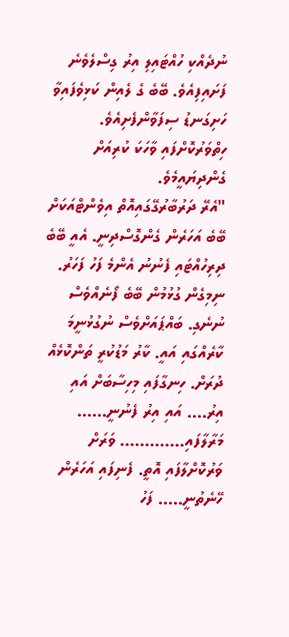ނުދެއްކި ހުއްޓައިލި އިރު ގިސްލެވެނެ ފަށައިފިއެވެ. ބޭބެ ގެ ލެއިން ކަޅިވެފައިވާ ހަށިގަނޑު ސިފަވާންފެށިއެވެ. ހިތްވަރުކޮށްފައި ވާހަކަ ކުރިއަށް ގެންދިޔައީމެވެ.
"އެރޭ ދަރުބާރުގޭގައިއޮތް އިވެންޓްއަކަށް ބޭބެ އަހަރެން ގެންގޮސްދިނީ. އެއީ ބޭބެ ދިރިހުއްޓައި ފެނުނު އެންމެ ފަހު ފަހަރު. ނިމިގެން ގުޅުމުން ބޭބެ ފޯނެއްވެސް ނުނެގި. ބައްޕައަށްވެސް ނުގުޅުނީމަ ކާރެއްގައި އައީ. ކާރު މަޑުކުރީ ތަންކޮޅެއް ދުރަށް. ހިނގާފައި މިހިސާބަށް އައި އިރު.... އައި އިރު ފެނުނީ...... މަރާލާފައި............. ވަރަށް ވަރުކޮށްލާފައި އޮތީ. ފެނިފައި އަހަރެން ހޭނެތުނީ..... ފަހު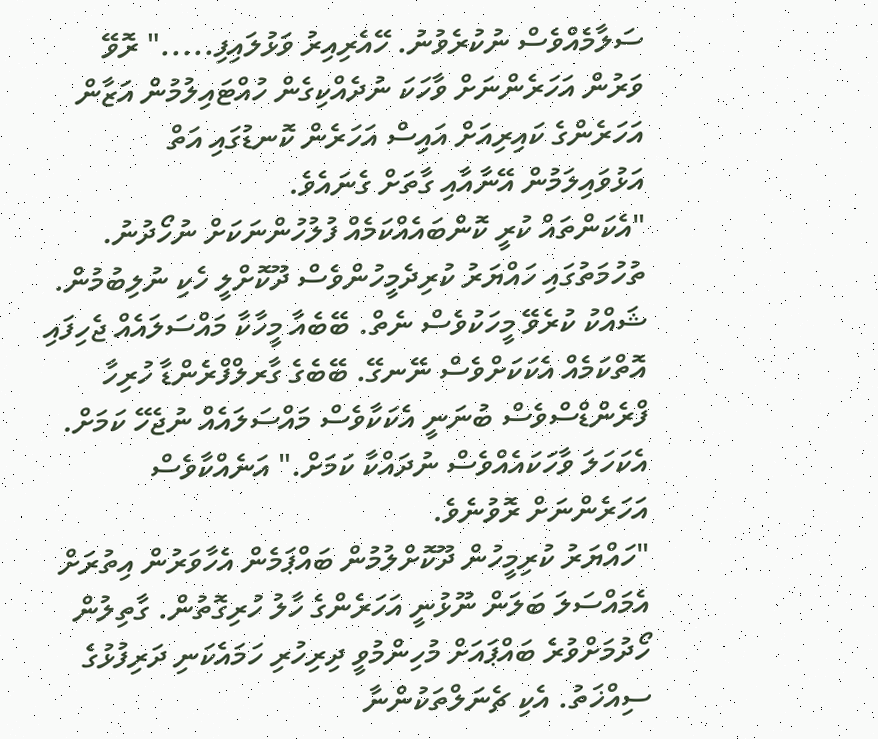ސަލާމެއްވެސް ނުކުރެވުނު. ހޭއެރިއިރު ވަޅުލައިފި....." ރޮވޭ ވަރުން އަހަރެންނަށް ވާހަކަ ނުދެއްކިގެން ހުއްޓައިލުމުން އަޒާން އަހަރެންގެ ކައިރިއަށް އައިސް އަހަރެން ކޮނޑުގައި އަތް އަޅުވައިލަމުން އޭނާއާއި ގާތަށް ގެނައެވެ.
"އެކަންތައް ކުރީ ކޮންބައެއްކަމެއް ފުލުހުންނަކަށް ނުހޯދުނު. ތުހުމަތުގައި ހައްޔަރު ކުރިދެމީހުންވެސް ދޫކޮށްލީ ހެކި ނުލިބުމުން. ޝައްކު ކުރެވޭ މީހަކުވެސް ނެތް. ބޭބެއާ މީހާކާ މައްސަލައެއް ޖެހިފައި އޮތްކަމެއް އެކަކަށްވެސް ނޭނގޭ. ބޭބެގެ ގާރލްފްރެންޑާ ހުރިހާ ފްރެންޑްސްވެސް ބުނަނީ އެކަކާވެސް މައްސަލައެއް ނުޖެހޭ ކަމަށް. އެކަހަލަ ވާހަކައެއްވެސް ނުދައްކާ ކަމަށް." އަނެއްކާވެސް އަހަރެންނަށް ރޮވުނެވެ.
"ހައްޔަރު ކުރިމީހުން ދޫކޮށްލުމުން ބައްޕަމެން އެހާވަރުން އިތުރަށް އެމައްސަލަ ބަލަން ނޫޅުނީ އަހަރެންގެ ހާލު ހުރިގޮތުން. ގާތިލުން ހޯދުމަށްވުރެ ބައްޕައަށް މުހިންމުވީ ދިރިހުރި ހަމައެކަނި ދަރިފުޅުގެ ސިއްޚަތު. އެކި ޗެނަލްތަކުންނާ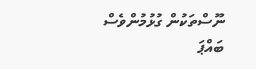ނޫސްތަކުން ގުޅުމުންވެސް ބައްޕަ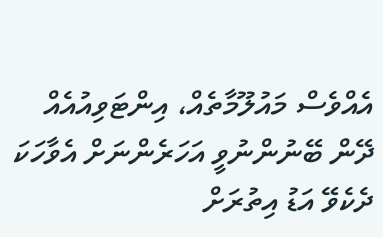އެއްވެސް މައުލޫމާތެއް، އިންޓަވިއުއެއް ދޭން ބޭނުންނުވީ އަހަރެންނަށް އެވާހަކަ ދެކެވޭ އަޑު އިތުރަށް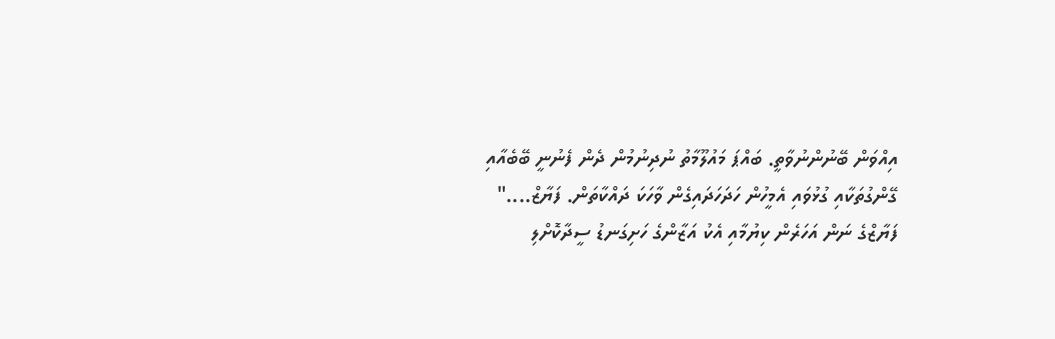އިއްވަން ބޭނުންނުވާތީ. ބައްޕަ މައުލޫމާތު ނުދިނުމުން ދެން ފެނުނީ ބޭބެއާއި ގޭންގުތަކާއި ގުޅުވައި އެމީހުން ހަދަހަދައިގެން ވާހަކަ ދައްކާތަން. ފަޔާޒް...." ފަޔާޒްގެ ނަން އަހަރެން ކިޔުމާއި އެކު އަޒާންގެ ހަށިގަނޑު ސީދާކޮށްލި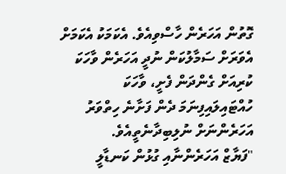ގޮތުން އަހަރެން ހާސްވިއެވެ. އެކަމަކު އެކަމަށް އެވަރަށް ސަމާލުކަން ނުދީ އަހަރެން ވާހަކަ ކުރިއަށް ގެންދަން ފެށީ، ވާހަކަ ހުއްޓައިލައިފިނަމަ ދެން ފަށާނެ ހިތްވަރު އަހަރެންނަށް ނުލިބިދާނެތީއެވެ.
"ފަޔާޒް އަހަރެންނާއި ގުޅުން ކަނޑާލީ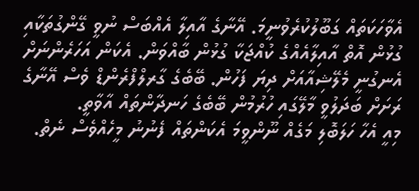އެވާހަކަތައް ގަބޫލުކުރެވުނީމަ. އޭނާގެ އާއިލާ އެއްބަސް ނުވީ ގޭންގުތަކާއި ގުޅުން އޮތް އާއިލާއެއްގެ ކުއްޖަކާ ގުޅުން ބާއްވަން. އެކަން އަހަރެންނަށް އެނގުނީ މެލޭޝިއާއަށް ދިޔަ ފަހުން. ބޭބެގެ ގާރލްފްރެންޑް ވެސް އޭނާގެ ރަށަށް ބަދަލުވީ މާލޭގައި ހުރުމުން ބޭބެގެ ހަނދާންތައް އާވާތީ.
މިއީ އެހާ ހަލަބޮލި މަގެއް ނޫންވީމަ އެކަންތައް ފެނުނު މީހެއްވެސް ނެތް.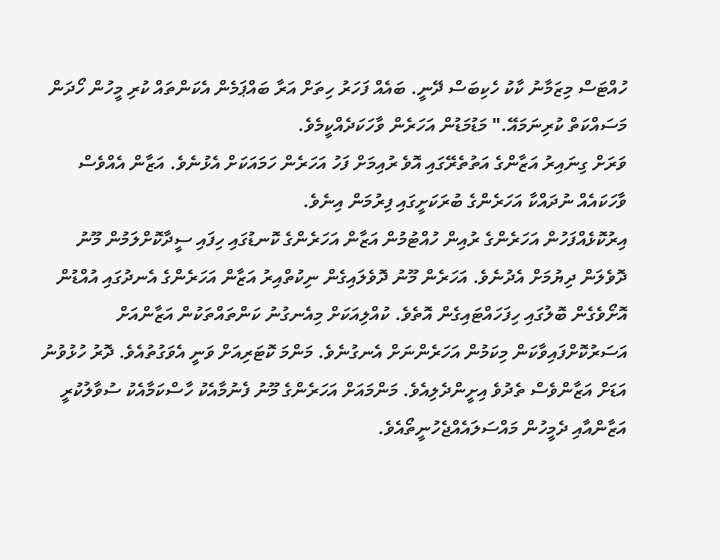ހުއްޓަސް މިޒަމާނު ކާކު ހެކިބަސް ދޭނީ. ބައެއް ފަހަރު ހިތަށް އަރާ ބައްޕަމެން އެކަންތައް ކުރި މީހުން ހޯދަން މަސައްކަތް ކުރިނަމައޭ." މަޑުމަޑުން އަހަރެން ވާހަކަދެއްކީމެވެ.
ވަރަށް ގިނައިރު އަޒާންގެ އަތުތެރޭގައި އޮވެ ރުއިމަށް ފަހު އަހަރެން ހަމައަކަށް އެޅުނެވެ. އަޒާން އެއްވެސް ވާހަކައެއް ނުދައްކާ އަހަރެންގެ ބުރަކަށީގައި ފިރުމަން އިނެވެ.
އިރުކޮޅެއްފަހުން އަހަރެންގެ ރުއިން ހުއްޓުމުން އަޒާން އަހަރެންގެ ކޮނޑުގައި ހިފައި ސީދާކޮށްލަމުން މޫނު ދޮވެލަން ދިޔުމަށް އެދުނެވެ. އަހަރެން މޫނު ދޮވެލައިގެން ނިކުތްއިރު އަޒާން އަހަރެންގެ އެނދުގައި އުއްޑުން އޮށޯވެގެން ބޮލުގައި ހިފަހައްޓައިގެން އޮތެވެ. ކުއްލިއަކަށް މިއެނގުނު ކަންތައްތަކުން އަޒާންއަށް އަސަރުކޮށްފައިވާކަން މިކަމުން އަހަރެންނަށް އެނގުނެވެ. މަންމަ ކޮޓަރިއަށް ވަނީ އެވަގުތުއެވެ. ދޮރު ހުޅުވުނު އަޑަށް އަޒާންވެސް ތެދުވެ އިށީންދެލިއެވެ. މަންމައަށް އަހަރެންގެ މޫނު ފެނުމާއެކު ހާސްކަމާއެކު ސުވާލުކުރީ އަޒާންއާއި ދެމީހުން މައްސަލައެއްޖެހުނީތޯއެވެ.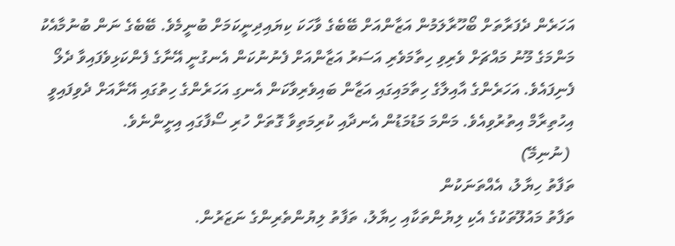އަހަރެން ދެފަރާތަށް ބޯހޫރާލަމުން އަޒާންއަށް ބޭބެގެ ވާހަކަ ކިޔައިދިނީކަމަށް ބުނީމެވެ. ބޭބެގެ ނަން ބުނުމާއެކު މަންމަގެ މޫނު މައްޗަށް ވެރިވި ހިތާމަވެރި އަސަރު އަޒާންއަށް ފެނުނުކަން އެނގުނީ އޭނާގެ ފެންކަޅިވެފައިވާ ދެލޯ ފެނިފައެވެ. އަހަރެންގެ އާއިލާގެ ހިތާމައިގައި އަޒާން ބައިވެރިވާކަން އެނގި އަހަރެންގެ ހިތުގައި އޭނާއަށް ދެވިފައިވީ އިހުތިރާމް އިތުރުވިއެވެ. މަންމަ މަޑުމަޑުން އެނދާއި ކުރިމަތިވާ ގޮތަށް ހުރި ސޯފާގައި އިށީންނެވެ.
 (ނުނިމޭ)
ތަފާތު ހިޔާލު، އެއްތަނަކުން
ތަފާތު މައުލޫތަކުގެ އެކި ލިޔުންތަކާއި ހިޔާލު، ތަފާތު ލިޔުންތެރިންގެ ނަޒަރުން.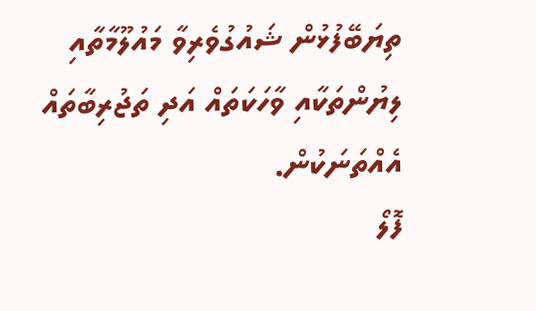ތިޔަބޭފުޅުން ޝައުގުވެރިވާ މައުލޫމާތާއި ލިޔުންތަކާއި ވާހަކަތައް އަދި ތަޖުރިބާތައް އެއްތަނަކުން.
ފޮލޯ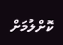ކޮށްލުމަށް